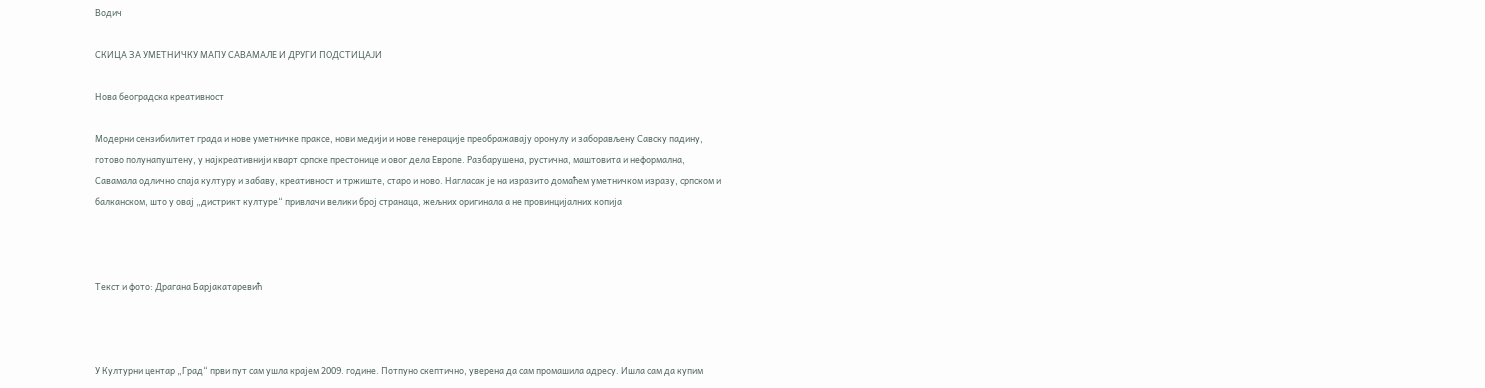Водич

СКИЦА ЗА УМЕТНИЧКУ МАПУ САВАМАЛЕ И ДРУГИ ПОДСТИЦАЈИ

Нова београдска креативност

Модерни сензибилитет града и нове уметничке праксе, нови медији и нове генерације преображавају оронулу и заборављену Савску падину, готово полунапуштену, у најкреативнији кварт српске престонице и овог дела Европе. Разбарушена, рустична, маштовита и неформална, Савамала одлично спаја културу и забаву, креативност и тржиште, старо и ново. Нагласак је на изразито домаћем уметничком изразу, српском и балканском, што у овај „дистрикт културе“ привлачи велики број странаца, жељних оригинала а не провинцијалних копија



Текст и фото: Драгана Барјакатаревић



У Културни центар „Град“ први пут сам ушла крајем 2009. године. Потпуно скептично, уверена да сам промашила адресу. Ишла сам да купим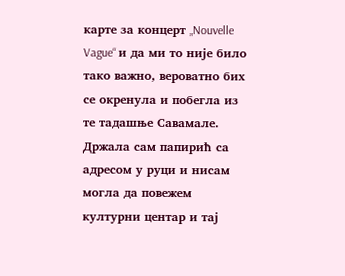карте за концерт „Nouvelle Vague“ и да ми то није било тако важно, вероватно бих се окренула и побегла из те тадашње Савамале. Држала сам папирић са адресом у руци и нисам могла да повежем културни центар и тај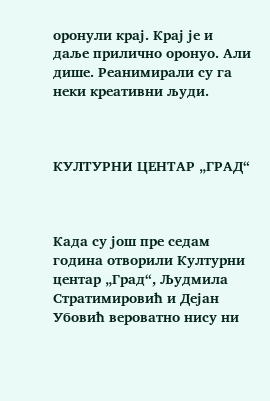оронули крај. Крај је и даље прилично оронуо. Али дише. Реанимирали су га неки креативни људи.



КУЛТУРНИ ЦЕНТАР „ГРАД“



Када су још пре седам година отворили Културни центар „Град“, Људмила Стратимировић и Дејан Убовић вероватно нису ни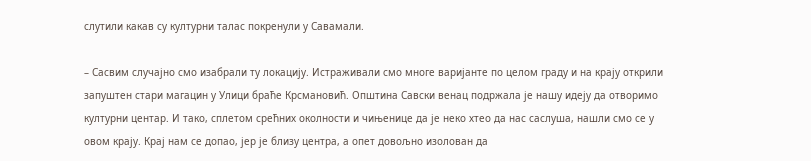слутили какав су културни талас покренули у Савамали.

– Сасвим случајно смо изабрали ту локацију. Истраживали смо многе варијанте по целом граду и на крају открили запуштен стари магацин у Улици браће Крсмановић. Општина Савски венац подржала је нашу идеју да отворимо културни центар. И тако, сплетом срећних околности и чињенице да је неко хтео да нас саслуша, нашли смо се у овом крају. Крај нам се допао, јер је близу центра, а опет довољно изолован да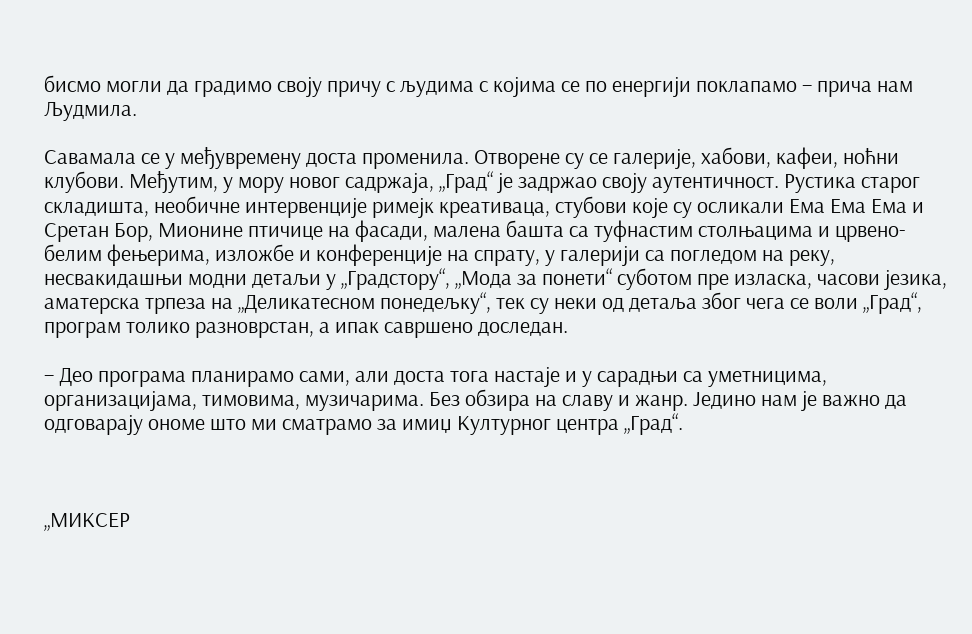бисмо могли да градимо своју причу с људима с којима се по енергији поклапамо – прича нам Људмила.

Савамала се у међувремену доста променила. Отворене су се галерије, хабови, кафеи, ноћни клубови. Међутим, у мору новог садржаја, „Град“ је задржао своју аутентичност. Рустика старог складишта, необичне интервенције римејк креативаца, стубови које су осликали Ема Ема Ема и Сретан Бор, Мионине птичице на фасади, малена башта са туфнастим столњацима и црвено-белим фењерима, изложбе и конференције на спрату, у галерији са погледом на реку, несвакидашњи модни детаљи у „Градстору“, „Мода за понети“ суботом пре изласка, часови језика, аматерска трпеза на „Деликатесном понедељку“, тек су неки од детаља због чега се воли „Град“, програм толико разноврстан, а ипак савршено доследан.

– Део програма планирамо сами, али доста тога настаје и у сарадњи са уметницима, организацијама, тимовима, музичарима. Без обзира на славу и жанр. Једино нам је важно да одговарају ономе што ми сматрамо за имиџ Културног центра „Град“.



„МИКСЕР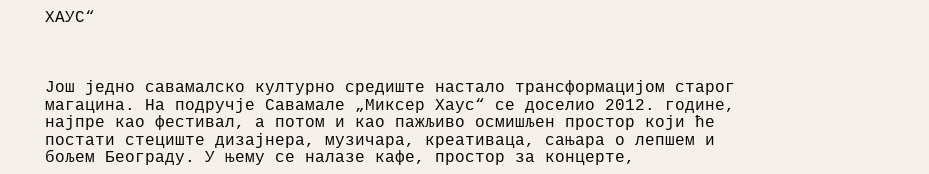ХАУС“



Још једно савамалско културно средиште настало трансформацијом старог магацина. На подручје Савамале „Миксер Хаус“ се доселио 2012. године, најпре као фестивал, а потом и као пажљиво осмишљен простор који ће постати стециште дизајнера, музичара, креативаца, сањара о лепшем и бољем Београду. У њему се налазе кафе, простор за концерте,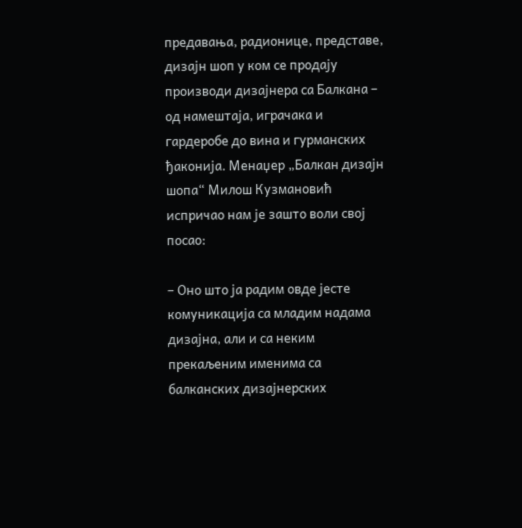предавања, радионице, представе, дизајн шоп у ком се продају производи дизајнера са Балкана – од намештаја, играчака и гардеробе до вина и гурманских ђаконија. Менаџер „Балкан дизајн шопа“ Милош Кузмановић испричао нам је зашто воли свој посао:

– Оно што ја радим овде јесте комуникација са младим надама дизајна, али и са неким прекаљеним именима са балканских дизајнерских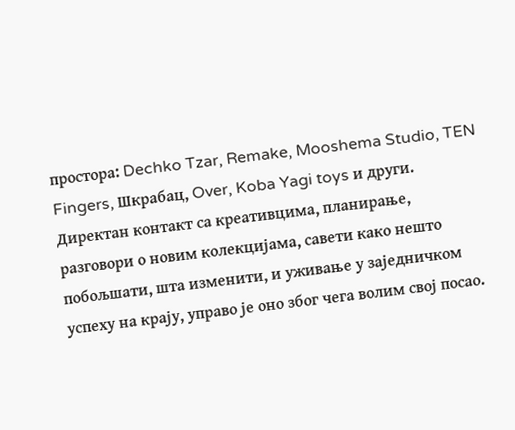простора: Dechko Tzar, Remake, Mooshema Studio, TEN Fingers, Шкрабац, Over, Koba Yagi toys и други. Директан контакт са креативцима, планирање, разговори о новим колекцијама, савети како нешто побољшати, шта изменити, и уживање у заједничком успеху на крају, управо је оно због чега волим свој посао.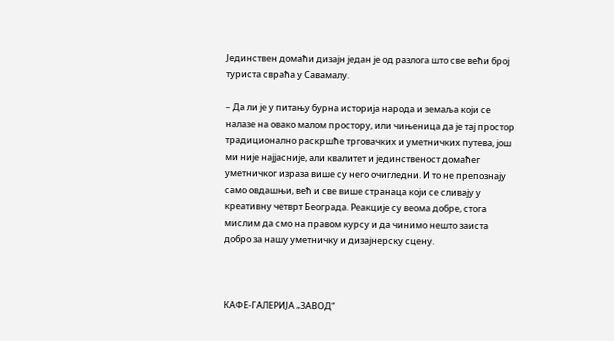Јединствен домаћи дизајн један је од разлога што све већи број туриста свраћа у Савамалу.

– Да ли је у питању бурна историја народа и земаља који се налазе на овако малом простору, или чињеница да је тај простор традиционално раскршће трговачких и уметничких путева, још ми није најјасније, али квалитет и јединственост домаћег уметничког израза више су него очигледни. И то не препознају само овдашњи, већ и све више странаца који се сливају у креативну четврт Београда. Реакције су веома добре, стога мислим да смо на правом курсу и да чинимо нешто заиста добро за нашу уметничку и дизајнерску сцену.



КАФЕ-ГАЛЕРИЈА „ЗАВОД“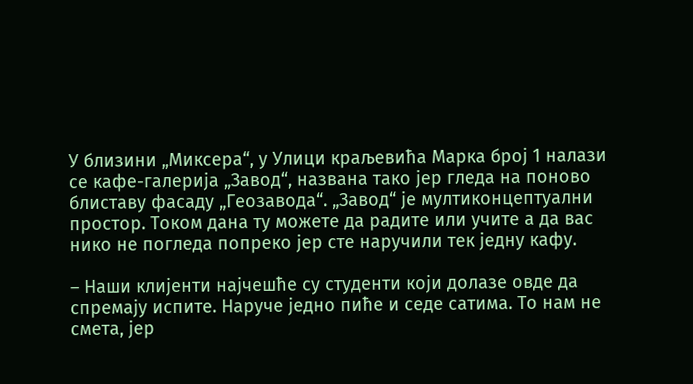У близини „Миксера“, у Улици краљевића Марка број 1 налази се кафе-галерија „Завод“, названа тако јер гледа на поново блиставу фасаду „Геозавода“. „Завод“ је мултиконцептуални простор. Током дана ту можете да радите или учите а да вас нико не погледа попреко јер сте наручили тек једну кафу.

– Наши клијенти најчешће су студенти који долазе овде да спремају испите. Наруче једно пиће и седе сатима. То нам не смета, јер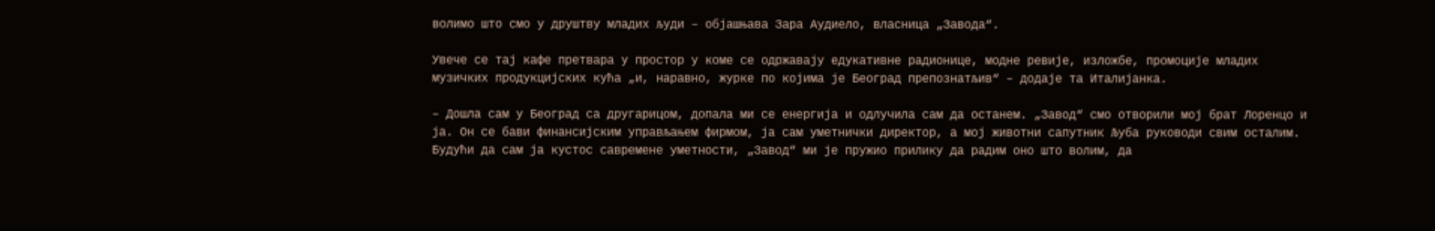волимо што смо у друштву младих људи – објашњава Зара Аудиело, власница „Завода“.

Увече се тај кафе претвара у простор у коме се одржавају едукативне радионице, модне ревије, изложбе, промоције младих музичких продукцијских кућа „и, наравно, журке по којима је Београд препознатљив“ – додаје та Италијанка.

– Дошла сам у Београд са другарицом, допала ми се енергија и одлучила сам да останем. „Завод“ смо отворили мој брат Лоренцо и ја. Он се бави финансијским управљањем фирмом, ја сам уметнички директор, а мој животни сапутник Љуба руководи свим осталим. Будући да сам ја кустос савремене уметности, „Завод“ ми је пружио прилику да радим оно што волим, да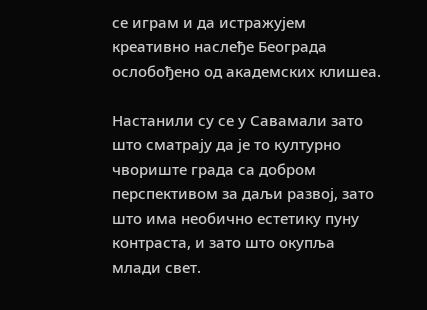се играм и да истражујем креативно наслеђе Београда ослобођено од академских клишеа.

Настанили су се у Савамали зато што сматрају да је то културно чвориште града са добром перспективом за даљи развој, зато што има необично естетику пуну контраста, и зато што окупља млади свет.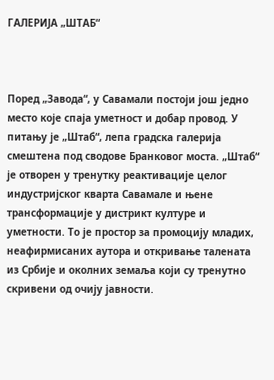ГАЛЕРИЈА „ШТАБ“



Поред „Завода“, у Савамали постоји још једно место које спаја уметност и добар провод. У питању је „Штаб“, лепа градска галерија смештена под сводове Бранковог моста. „Штаб“ је отворен у тренутку реактивације целог индустријског кварта Савамале и њене трансформације у дистрикт културе и уметности. То је простор за промоцију младих, неафирмисаних аутора и откривање талената из Србије и околних земаља који су тренутно скривени од очију јавности.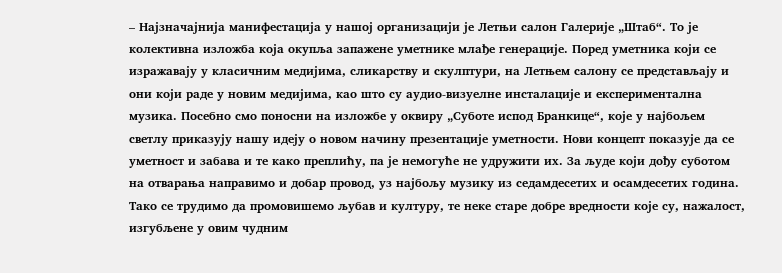– Најзначајнија манифестација у нашој организацији је Летњи салон Галерије „Штаб“. То је колективна изложба која окупља запажене уметнике млађе генерације. Поред уметника који се изражавају у класичним медијима, сликарству и скулптури, на Летњем салону се представљају и они који раде у новим медијима, као што су аудио-визуелне инсталације и експериментална музика. Посебно смо поносни на изложбе у оквиру „Суботе испод Бранкице“, које у најбољем светлу приказују нашу идеју о новом начину презентације уметности. Нови концепт показује да се уметност и забава и те како преплићу, па је немогуће не удружити их. За људе који дођу суботом на отварања направимо и добар провод, уз најбољу музику из седамдесетих и осамдесетих година. Тако се трудимо да промовишемо љубав и културу, те неке старе добре вредности које су, нажалост, изгубљене у овим чудним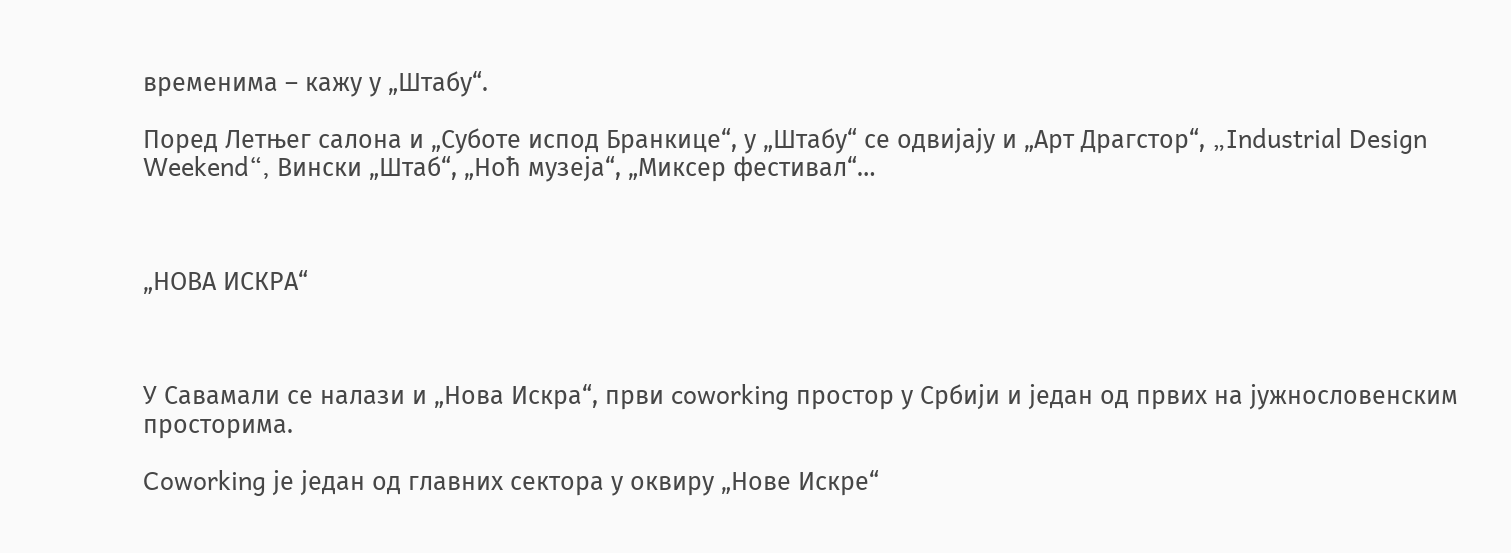временима – кажу у „Штабу“.

Поред Летњег салона и „Суботе испод Бранкице“, у „Штабу“ се одвијају и „Арт Драгстор“, „Industrial Design Weekend“, Вински „Штаб“, „Ноћ музеја“, „Миксер фестивал“…



„НОВА ИСКРА“



У Савамали се налази и „Нова Искра“, први coworking простор у Србији и један од првих на јужнословенским просторима.

Coworking је један од главних сектора у оквиру „Нове Искре“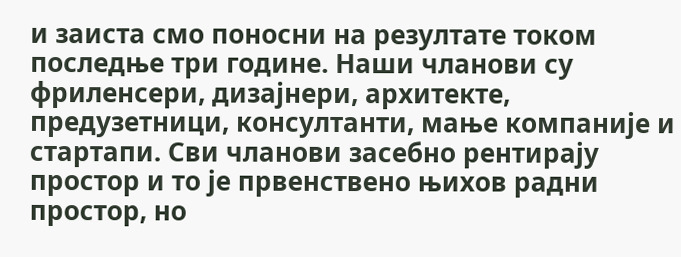и заиста смо поносни на резултате током последње три године. Наши чланови су фриленсери, дизајнери, архитекте, предузетници, консултанти, мање компаније и стартапи. Сви чланови засебно рентирају простор и то је првенствено њихов радни простор, но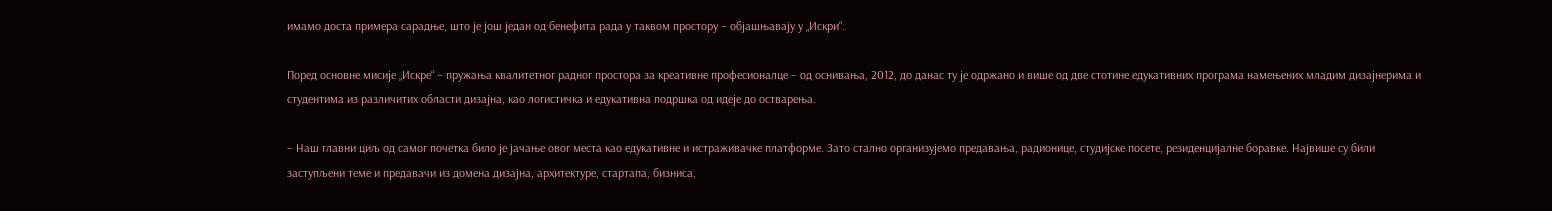имамо доста примера сарадње, што је још један од бенефита рада у таквом простору – објашњавају у „Искри“.

Поред основне мисије „Искре“ – пружања квалитетног радног простора за креативне професионалце – од оснивања, 2012, до данас ту је одржано и више од две стотине едукативних програма намењених младим дизајнерима и студентима из различитих области дизајна, као логистичка и едукативна подршка од идеје до остварења.

– Наш главни циљ од самог почетка било је јачање овог места као едукативне и истраживачке платформе. Зато стално организујемо предавања, радионице, студијске посете, резиденцијалне боравке. Највише су били заступљени теме и предавачи из домена дизајна, архитектуре, стартапа, бизниса,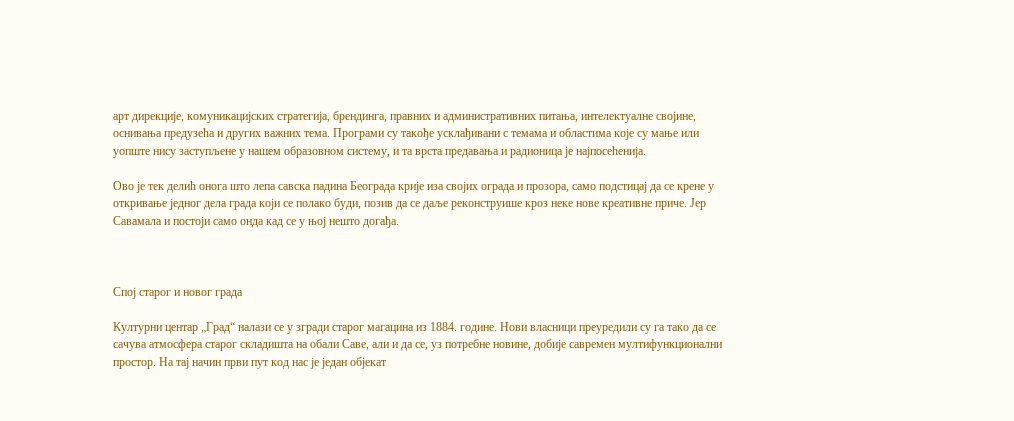арт дирекције, комуникацијских стратегија, брендинга, правних и административних питања, интелектуалне својине, оснивања предузећа и других важних тема. Програми су такође усклађивани с темама и областима које су мање или уопште нису заступљене у нашем образовном систему, и та врста предавања и радионица је најпосећенија.

Ово је тек делић онога што лепа савска падина Београда крије иза својих ограда и прозора, само подстицај да се крене у откривање једног дела града који се полако буди, позив да се даље реконструише кроз неке нове креативне приче. Јер Савамала и постоји само онда кад се у њој нешто догађа.



Спој старог и новог града

Културни центар „Град“ налази се у згради старог магацина из 1884. године. Нови власници преуредили су га тако да се сачува атмосфера старог складишта на обали Саве, али и да се, уз потребне новине, добије савремен мултифункционални простор. На тај начин први пут код нас је један објекат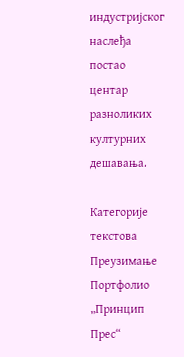индустријског наслеђа постао центар разноликих културних дешавања.

Категорије текстова
Преузимање
Портфолио
„Принцип Прес“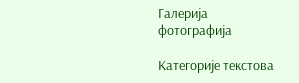Галерија фотографија

Категорије текстова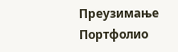Преузимање
Портфолио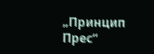„Принцип Прес“